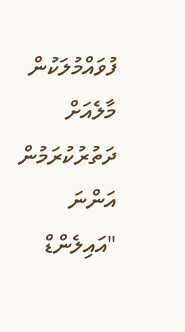ފުވައްމުލަކުން މާލެއަށް ދަތުރުކުރަމުން އަންނަ "އައިލެންޑް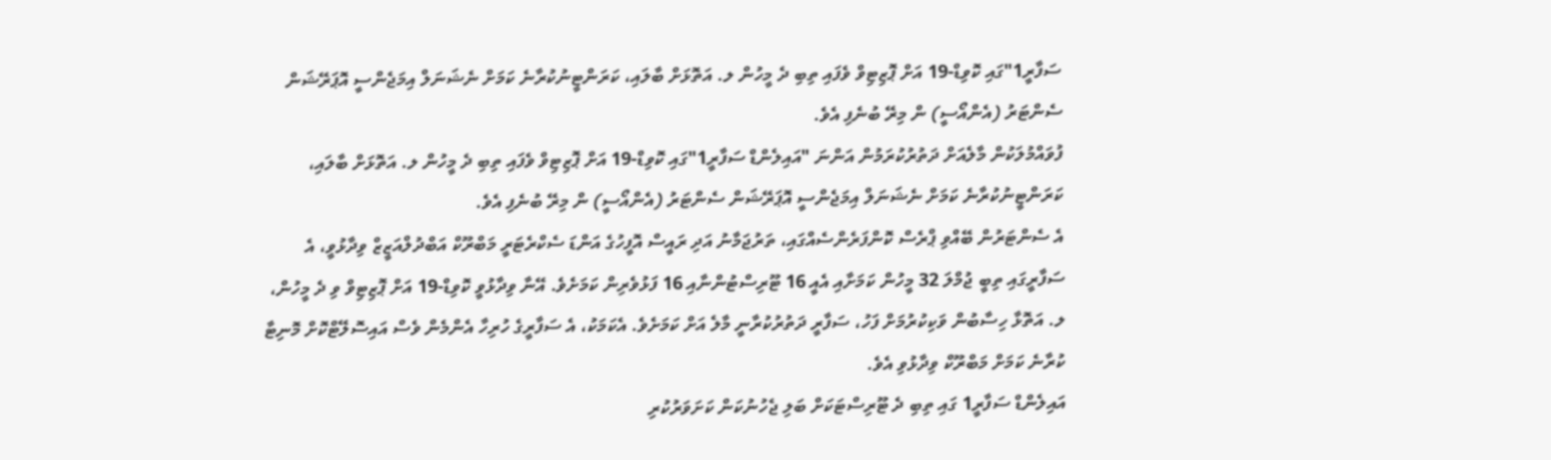ސަފާރީ1"ގައި ކޮވިޑް-19 އަށް ޕޮޒިޓިވް ވެފައި ތިބި ދެ މީހުން ލ. އަތޮޅަށް ބާލައި، ކަރަންޓީނުކުރާނެ ކަމަށް ނެޝަނަލް އިމަޖެންސީ އޮޕަރޭޝަން ސެންޓަރު (އެންއޯސީ) ން މިރޭ ބުނެފި އެވެ.
ފުވައްމުލަކުން މާލެއަށް ދަތުރުކުރަމުން އަންނަ "އައިލެންޑް ސަފާރީ1"ގައި ކޮވިޑް-19 އަށް ޕޮޒިޓިވް ވެފައި ތިބި ދެ މީހުން ލ. އަތޮޅަށް ބާލައި، ކަރަންޓީނުކުރާނެ ކަމަށް ނެޝަނަލް އިމަޖެންސީ އޮޕަރޭޝަން ސެންޓަރު (އެންއޯސީ) ން މިރޭ ބުނެފި އެވެ.
އެ ސެންޓަރުން ބޭއްވި ޕްރެސް ކޮންފަރެންސެއްގައި، ތަރުޖަމާނު އަދި ރައީސް އޮފީހުގެ އަންޑަ ސެކްރެޓަރީ މަބްރޫކް އަބްދުލްއަޒީޒް ވިދާޅުވީ، އެ ސަފާރީގައި ތިބީ ޖުމްލަ 32 މީހުން ކަމަށާއި އެއީ 16 ޓޫރިސްޓުންނާއި 16 ފަޅުވެރިން ކަމަށެވެ. އޭނާ ވިދާޅުވީ ކޮވިޑް-19 އަށް ޕޮޒިޓިވް ވި ދެ މީހުން، ލ. އަތޮޅާ ހިސާބުން ވަކިކުރުމަށް ފަހު، ސަފާރީ ދަތުރުކުރާނީ މާލެ އަށް ކަމަށެވެ. އެކަމަކު، އެ ސަފާރީގެ ހުރިހާ އެންމެން ވެސް އައިސޮލޭޓްކޮށް މޮނިޓާ ކުރާނެ ކަމަށް މަބްރޫކް ވިދާޅުވި އެވެ.
އައިލެންޑް ސަފާރީ1 ގައި ތިބި ދެ ޓޫރިސްޓަކަށް ބަލި ޖެހުނުކަން ކަށަވަރުކުރި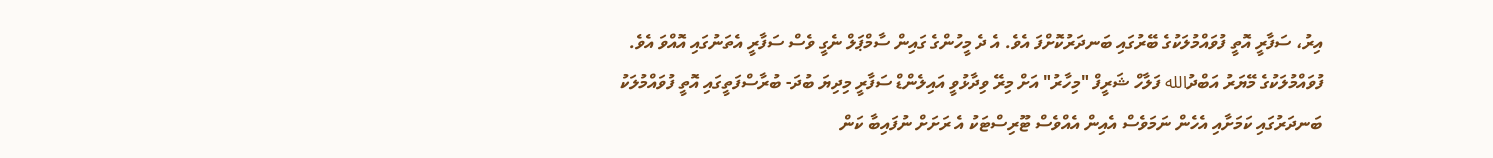އިރު، ސަފާރީ އޮތީ ފުވައްމުލަކުގެ ބޭރުގައި ބަނދަރުކޮށްފަ އެވެ. އެ ދެ މީހުންގެ ގައިން ސާމްޕަލް ނެގީ ވެސް ސަފާރީ އެތަނުގައި އޮއްވަ އެވެ.
ފުވައްމުލަކުގެ މޭޔަރު އަބްދުالله ފަލާހް ޝަރީފް "މިހާރު" އަށް މިރޭ ވިދާޅުވީ އައިލެންޑް ސަފާރީ މިދިޔަ ބުދަ- ބުރާސްފަތީގައި އޮތީ ފުވައްމުލަކު ބަނދަރުގައި ކަމަށާއި އެހެން ނަމަވެސް އެއިން އެއްވެސް ޓޫރިސްޓަކު އެ ރަށަށް ނުފައިބާ ކަން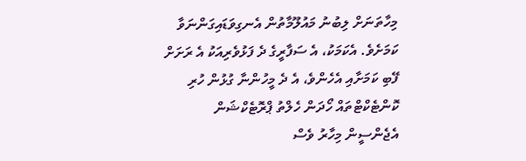މިހާތަނަށް ލިބުނު މައުލޫމާތުން އެނގިވަޑައިގަންނަވާ ކަމަށެވެ. އެކަމަކު، އެ ސަފާރީގެ ދެ ފަޅުވެރިއަކު އެ ރަށަށް ފޭބި ކަމަށާއި އެހެންވެ، އެ ދެ މީހުންނާ ގުޅުން ހުރި ކޮންޓެކްޓްތައް ހޯދަން ހެލްތު ޕްރޮޓެކްޝަން އެޖެންސީން މިހާރު ވެސް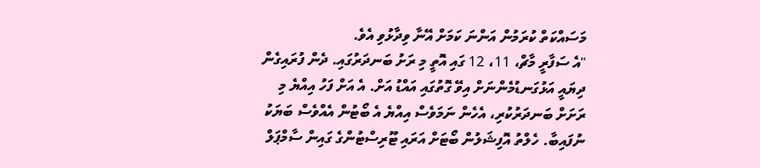މަސައްކަތް ކުރަމުން އަންނަ ކަމަށް އޭނާ ވިދާޅުވި އެވެ.
"އެ ސަފާރީ މާޗް، 11، 12 ގައި އޮތީ މި ރަށު ބަނދަރުގައި. ދެން ފުރައިގެން ދިޔައީ އަޅުގަނޑުމެންނަށް އިވޭ ގޮތުގައި އައްޑު އަށް. އެ އަށް ފަހު އިއްޔެ މި ރަށަށް ބަނދަރުކުރި، އެހެން ނަމަވެސް އިއްޔެ އެ ބޯޓުން އެއްވެސް ބަޔަކު ނުފައިބާ. ހެލްތު އޮފިޝަލުން ބޯޓަށް އަރައި ޓޫރިސްޓުންގެ ގައިން ސާމްޕަލް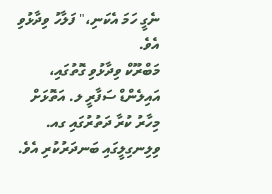ނެގީ ހަމަ އެކަނި،" ފަލާހު ވިދާޅުވި އެވެ.
މަބްރޫކް ވިދާޅުވި ގޮތުގައި، އައިލެންޑް ސަފާރީ ލ. އަތޮޅަށް މިހާރު ކުރާ ދަތުރުގައި ގއ. ވިލިނގިލީގައި ބަނދަރުކުރި އެވެ.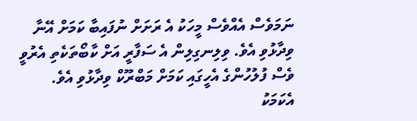ނަމަވެސް އެއްވެސް މީހަކު އެ ރަށަށް ނުފައިބާ ކަމަށް އޭނާ ވިދާޅުވި އެވެ. ވިލިނގިލިން އެ ސަފާރީ އަށް ކާބޯތަކެތި އެރުވީ ވެސް ފުލުހުންގެ އެހީގައި ކަމަށް މަބްރޫކް ވިދާޅުވި އެވެ.
އެކަމަކު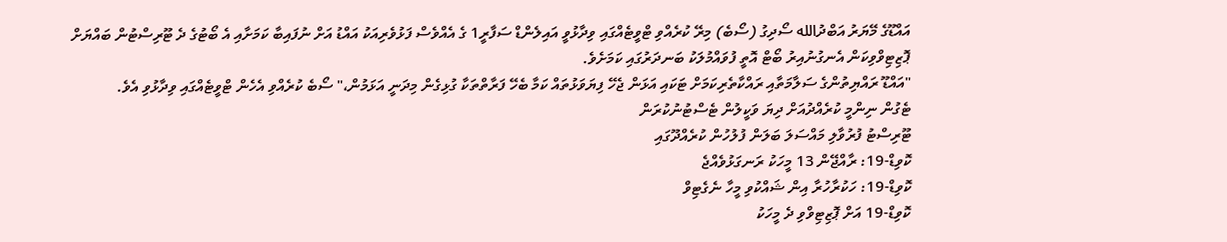އައްޑޫގެ މޭޔަރު އަބްދުالله ސޯދިގު (ސޯބެ) މިރޭ ކުރެއްވި ޓްވީޓެއްގައި ވިދާޅުވީ އައިލެންޑް ސަފާރީ1 ގެ އެއްވެސް ފަޅުވެރިއަކު އައްޑު އަށް ނުފައިބާ ކަމަށާއި އެ ބޯޓުގެ ދެ ޓޫރިސްޓުން ބައްޔަށް ޕޮޒިޓިވްވިކަން އެނގުނުއިރު ބޯޓް އޮތީ ފުވައްމުލަކު ބަނދަރުގައި ކަމަށެވެ.
"އައްޑޫ ރައްޔިތުންގެ ސަލާމަތާއި ރައްކާތެރިކަމަށް ޓަކައި އަޅަން ޖެހޭ ފިޔަވަޅުތައް ކަމާ ބެހޭ ފަރާތްތަކާ ގުޅިގެން މިދަނީ އަޅަމުން،" ސޯބެ ކުރެއްވި އެހެން ޓްވީޓެއްގައި ވިދާޅުވި އެވެ.
ޓެގުން ނިންމީ ކުރެއްދުއަށް ދިޔަ ވަކީލުން ޓެސްޓުނުކުރަން
ޓޫރިސްޓު ފުރުވާލި މައްސަލަ ބަލަން ފުލުހުން ކުރެއްދޫގައި
ކޮވިޑް-19: ރާއްޖޭން 13 މީހަކު ރަނގަޅުވެއްޖެ
ކޮވިޑް-19: ހަކުރާހުރާ އިން ޝައްކުވި މީހާ ނެގެޓިވް
ކޮވިޑް-19 އަށް ޕޮޒިޓިވްވި ދެ މީހަކު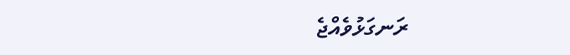ރަނގަޅުވެއްޖެ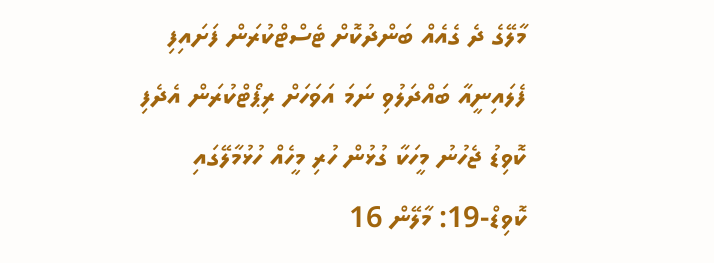މާލޭގެ ދެ ގެއެއް ބަންދުކޮށް ޓެސްޓްކުރަން ފަށައިފި
ފެލައިނީއާ ބައްދަލުވި ނަމަ އަވަހަށް ރިޕޯޓްކުރަން އެދެފި
ކޮވިޑު ޖެހުނު މީހަކާ ގުޅުން ހުރި މީހެއް ހުޅުމާލޭގައި
ކޮވިޑް-19: މާލޭން 16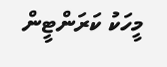މީހަކު ކަރަންޓީން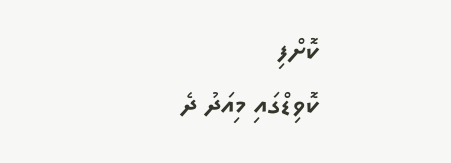ކޮށްފި
ކޮވިޑްގައި މިއަދު ދެ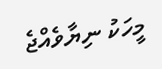މީހަކު ނިޔާވެއްޖެ